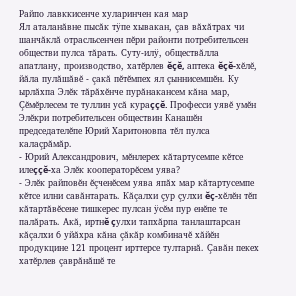Райпо лавккисенче хуларинчен кая мар
Ял аталанăвне пысăк тÿпе хывакан, çав вăхăтрах чи шанчăклă отрасльсенчен пĕри районти потребительсен обществи пулса тăрать. Суту-илÿ, обществăлла апатлану, производство, хатĕрлев ĕçĕ, аптека ĕçĕ-хĕлĕ, йăла пулăшăвĕ - çакă пĕтĕмпех ял çыннисемшĕн. Ку ырлăхпа Элĕк тăрăхĕнче пурăнакансем кăна мар, Çĕмĕрлесем те туллин усă кураççĕ. Професси уявĕ умĕн Элĕкри потребительсен обществин Канашĕн председателĕпе Юрий Харитоновпа тĕл пулса калаçрăмăр.
- Юрий Александрович, мĕнлерех кăтартусемпе кĕтсе илеççĕ-ха Элĕк кооператорĕсем уява?
- Элĕк райповĕн ĕçченĕсем уява япăх мар кăтартусемпе кĕтсе илни савăнтарать. Кăçалхи çур çулхи ĕç-хĕлĕн тĕп кăтартăвĕсене тишкерес пулсан ÿсĕм пур енĕпе те палăрать. Акă, иртнĕ çулхи тапхăрпа танлаштарсан кăçалхи 6 уйăхра кăна çăкăр комбиначĕ хăйĕн продукцине 121 процент ирттерсе тултарнă. Çавăн пекех хатĕрлев çаврăнăшĕ те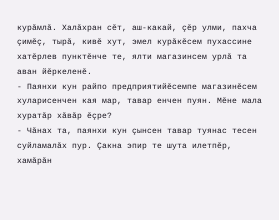курăмлă. Халăхран сĕт, аш-какай, çĕр улми, пахча çимĕç, тырă, кивĕ хут, эмел курăкĕсем пухассине хатĕрлев пунктĕнче те, ялти магазинсем урлă та аван йĕркеленĕ.
- Паянхи кун райпо предприятийĕсемпе магазинĕсем хуларисенчен кая мар, тавар енчен пуян. Мĕне мала хуратăр хăвăр ĕçре?
- Чăнах та, паянхи кун çынсен тавар туянас тесен суйламалăх пур. Çакна эпир те шута илетпĕр, хамăрăн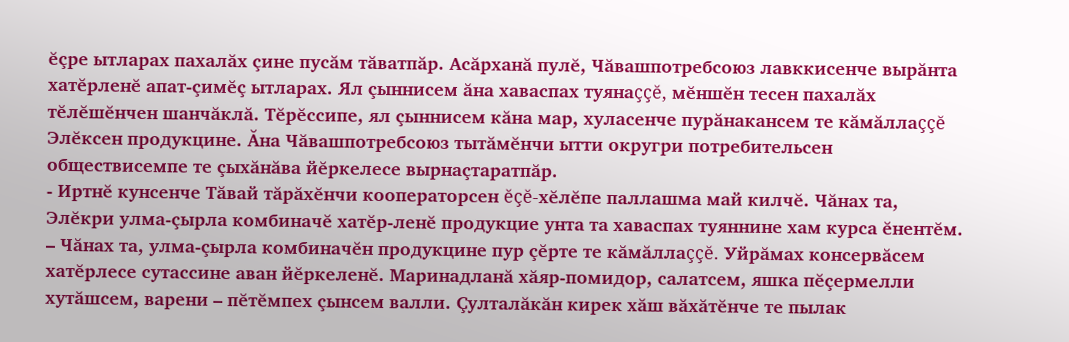ĕçре ытларах пахалăх çине пусăм тăватпăр. Асăрханă пулĕ, Чăвашпотребсоюз лавккисенче вырăнта хатĕрленĕ апат-çимĕç ытларах. Ял çыннисем ăна хаваспах туянаççĕ, мĕншĕн тесен пахалăх тĕлĕшĕнчен шанчăклă. Тĕрĕссипе, ял çыннисем кăна мар, хуласенче пурăнакансем те кăмăллаççĕ Элĕксен продукцине. Ăна Чăвашпотребсоюз тытăмĕнчи ытти округри потребительсен обществисемпе те çыхăнăва йĕркелесе вырнаçтаратпăр.
- Иртнĕ кунсенче Тăвай тăрăхĕнчи кооператорсен ĕçĕ-хĕлĕпе паллашма май килчĕ. Чăнах та, Элĕкри улма-çырла комбиначĕ хатĕр-ленĕ продукцие унта та хаваспах туяннине хам курса ĕнентĕм.
– Чăнах та, улма-çырла комбиначĕн продукцине пур çĕрте те кăмăллаççĕ. Уйрăмах консервăсем хатĕрлесе сутассине аван йĕркеленĕ. Маринадланă хăяр-помидор, салатсем, яшка пĕçермелли хутăшсем, варени – пĕтĕмпех çынсем валли. Çулталăкăн кирек хăш вăхăтĕнче те пылак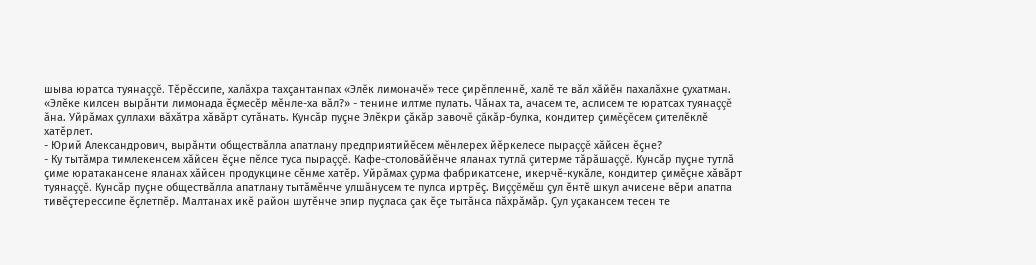шыва юратса туянаççĕ. Тĕрĕссипе, халăхра тахçантанпах «Элĕк лимоначĕ» тесе çирĕпленнĕ, халĕ те вăл хăйĕн пахалăхне çухатман. «Элĕке килсен вырăнти лимонада ĕçмесĕр мĕнле-ха вăл?» - тенине илтме пулать. Чăнах та, ачасем те, аслисем те юратсах туянаççĕ ăна. Уйрăмах çуллахи вăхăтра хăвăрт сутăнать. Кунсăр пуçне Элĕкри çăкăр завочĕ çăкăр-булка, кондитер çимĕçĕсем çителĕклĕ хатĕрлет.
- Юрий Александрович, вырăнти обществăлла апатлану предприятийĕсем мĕнлерех йĕркелесе пыраççĕ хăйсен ĕçне?
- Ку тытăмра тимлекенсем хăйсен ĕçне пĕлсе туса пыраççĕ. Кафе-столовăйĕнче яланах тутлă çитерме тăрăшаççĕ. Кунсăр пуçне тутлă çиме юратакансене яланах хăйсен продукцине сĕнме хатĕр. Уйрăмах çурма фабрикатсене, икерчĕ-кукăле, кондитер çимĕçне хăвăрт туянаççĕ. Кунсăр пуçне обществăлла апатлану тытăмĕнче улшăнусем те пулса иртрĕç. Виççĕмĕш çул ĕнтĕ шкул ачисене вĕри апатпа тивĕçтерессипе ĕçлетпĕр. Малтанах икĕ район шутĕнче эпир пуçласа çак ĕçе тытăнса пăхрăмăр. Çул уçакансем тесен те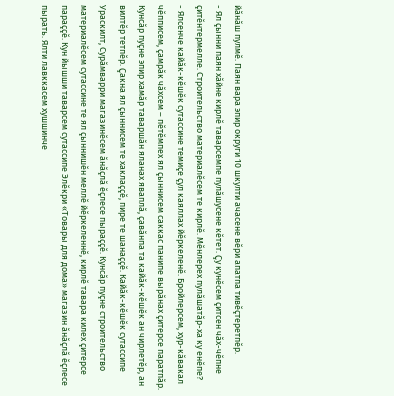йăнăш пулмĕ. Паян вара эпир округи 10 шкулти ачасене вĕри апатпа тивĕçтеретпĕр.
- Ял çынни паян хăйне кирлĕ таварсемпе пулăшусене кĕтет. Çу кунĕсем çитсен чăх-чĕпне çитĕнтермелле. Строительство материалĕсем те кирлĕ. Мĕнлерех пулăшатăр-ха ку енĕпе?
- Ялсенче кайăк-кĕшĕк сутассине темиçе çул каяллах йĕркеленĕ. Бройлерсем, хур-кăвакал чĕпписем, çамрăк чăхсем – пĕтĕмпех ял çыннисем саккас панипе вырăнах çитерсе паратпăр. Кунсăр пуçне эпир хамăр таваршăн яланах яваплă, çавăнпа та кайăк-кĕшĕк ан чирлетĕр, ан вилтĕр тетпĕр. Çакна ял çыннисем те хаклаççĕ, пире те шанаççĕ. Кайăк-кĕшĕк сутассипе Ураскилт, Сурăмварри магазинĕсем ăнăçлă ĕçлесе пыраççĕ. Кунсăр пуçне строительство материалĕсем сутассине те ял çыннишĕн меллĕ йĕркеленнĕ, кирлĕ тавара килех çитерсе параççĕ. Кун йышши таварсем сутассипе Элĕкри «Товары для дома» магазин ăнăçлă ĕçлесе пырать. Ялти лавккасем хушшинче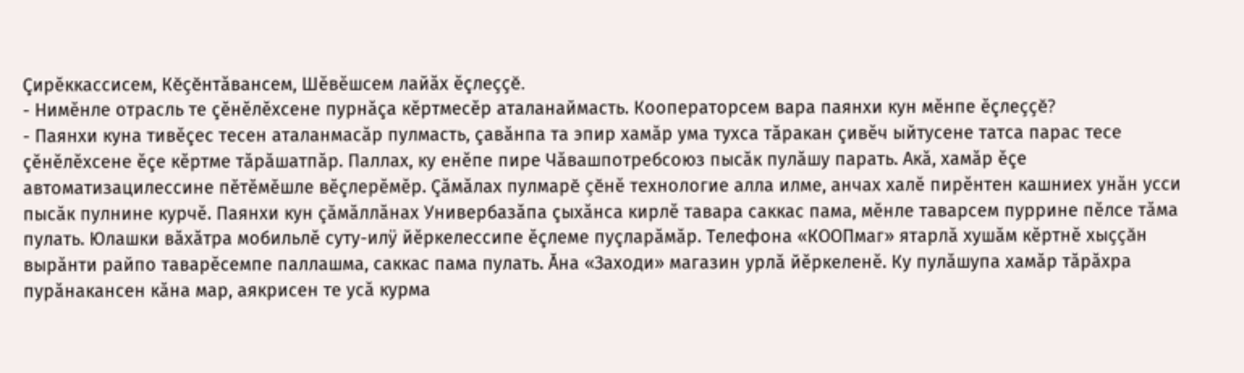Çирĕккассисем, Кĕçĕнтăвансем, Шĕвĕшсем лайăх ĕçлеççĕ.
- Нимĕнле отрасль те çĕнĕлĕхсене пурнăçа кĕртмесĕр аталанаймасть. Кооператорсем вара паянхи кун мĕнпе ĕçлеççĕ?
- Паянхи куна тивĕçес тесен аталанмасăр пулмасть, çавăнпа та эпир хамăр ума тухса тăракан çивĕч ыйтусене татса парас тесе çĕнĕлĕхсене ĕçе кĕртме тăрăшатпăр. Паллах, ку енĕпе пире Чăвашпотребсоюз пысăк пулăшу парать. Акă, хамăр ĕçе автоматизацилессине пĕтĕмĕшле вĕçлерĕмĕр. Çăмăлах пулмарĕ çĕнĕ технологие алла илме, анчах халĕ пирĕнтен кашниех унăн усси пысăк пулнине курчĕ. Паянхи кун çăмăллăнах Универбазăпа çыхăнса кирлĕ тавара саккас пама, мĕнле таварсем пуррине пĕлсе тăма пулать. Юлашки вăхăтра мобильлĕ суту-илÿ йĕркелессипе ĕçлеме пуçларăмăр. Телефона «КООПмаг» ятарлă хушăм кĕртнĕ хыççăн вырăнти райпо таварĕсемпе паллашма, саккас пама пулать. Ăна «Заходи» магазин урлă йĕркеленĕ. Ку пулăшупа хамăр тăрăхра пурăнакансен кăна мар, аякрисен те усă курма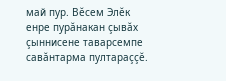май пур. Вĕсем Элĕк енре пурăнакан çывăх çыннисене таварсемпе савăнтарма пултараççĕ.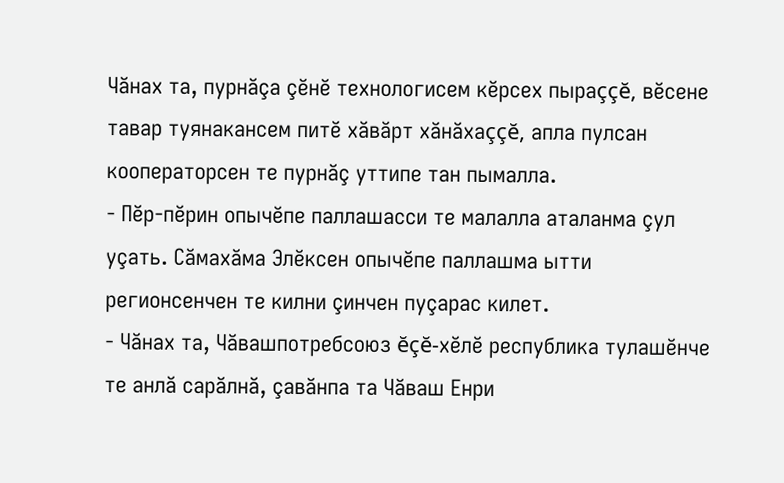Чăнах та, пурнăçа çĕнĕ технологисем кĕрсех пыраççĕ, вĕсене тавар туянакансем питĕ хăвăрт хăнăхаççĕ, апла пулсан кооператорсен те пурнăç уттипе тан пымалла.
- Пĕр-пĕрин опычĕпе паллашасси те малалла аталанма çул уçать. Сăмахăма Элĕксен опычĕпе паллашма ытти регионсенчен те килни çинчен пуçарас килет.
- Чăнах та, Чăвашпотребсоюз ĕçĕ-хĕлĕ республика тулашĕнче те анлă сарăлнă, çавăнпа та Чăваш Енри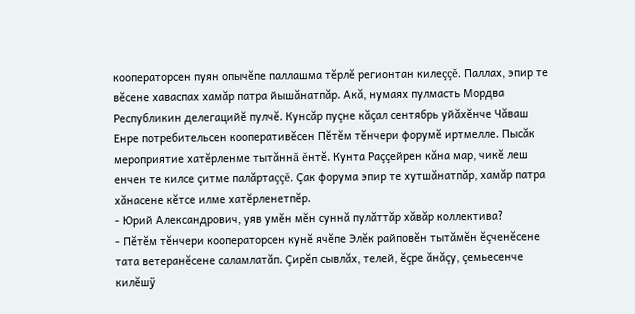кооператорсен пуян опычĕпе паллашма тĕрлĕ регионтан килеççĕ. Паллах, эпир те вĕсене хаваспах хамăр патра йышăнатпăр. Акă, нумаях пулмасть Мордва Республикин делегацийĕ пулчĕ. Кунсăр пуçне кăçал сентябрь уйăхĕнче Чăваш Енре потребительсен кооперативĕсен Пĕтĕм тĕнчери форумĕ иртмелле. Пысăк мероприятие хатĕрленме тытăннă ĕнтĕ. Кунта Раççейрен кăна мар, чикĕ леш енчен те килсе çитме палăртаççĕ. Çак форума эпир те хутшăнатпăр, хамăр патра хăнасене кĕтсе илме хатĕрленетпĕр.
- Юрий Александрович, уяв умĕн мĕн суннă пулăттăр хăвăр коллектива?
- Пĕтĕм тĕнчери кооператорсен кунĕ ячĕпе Элĕк райповĕн тытăмĕн ĕçченĕсене тата ветеранĕсене саламлатăп. Çирĕп сывлăх, телей, ĕçре ăнăçу, çемьесенче килĕшÿ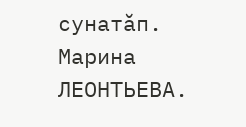сунатăп.
Марина ЛЕОНТЬЕВА.